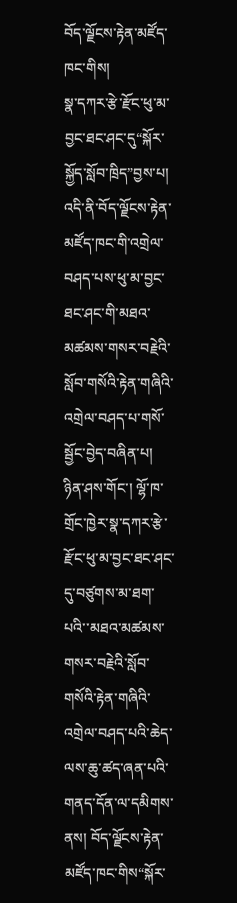བོད་ལྗོངས་རྟེན་མཛོད་ཁང་གིས།
སྣ་དཀར་རྩེ་རྫོང་ཕུ་མ་བྱང་ཐང་ཤང་དུ“སྐོར་སྐྱོད་སློབ་ཁྲིད”བྱས་པ།
འདི་ནི་བོད་ལྗོངས་རྟེན་མཛོད་ཁང་གི་འགྲེལ་བཤད་པས་ཕུ་མ་བྱང་ཐང་ཤང་གི་མཐའ་མཚམས་གསར་བརྗེའི་སློབ་གསོའི་རྟེན་གཞིའི་འགྲེལ་བཤད་པ་གསོ་སྦྱོང་བྱེད་བཞིན་པ།
ཉིན་ཤས་གོང་། ལྷོ་ཁ་གྲོང་ཁྱེར་སྣ་དཀར་རྩེ་རྫོང་ཕུ་མ་བྱང་ཐང་ཤང་དུ་བཙུགས་མ་ཐག་པའི་་མཐའ་མཚམས་གསར་བརྗེའི་སློབ་གསོའི་རྟེན་གཞིའི་འགྲེལ་བཤད་པའི་ཆེད་ལས་ཆུ་ཚད་ཞན་པའི་གནད་དོན་ལ་དམིགས་ནས། བོད་ལྗོངས་རྟེན་མཛོད་ཁང་གིས“སྐོར་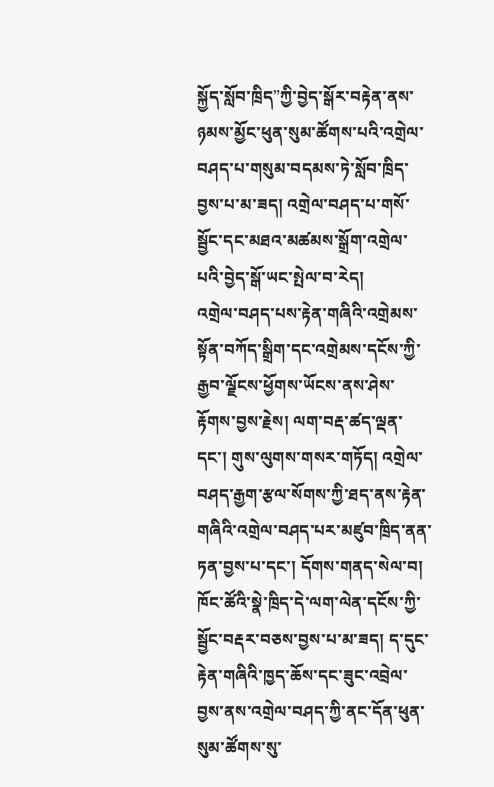སྐྱོད་སློབ་ཁྲིད”ཀྱི་བྱེད་སྒོར་བརྟེན་ནས་ཉམས་མྱོང་ཕུན་སུམ་ཚོགས་པའི་འགྲེལ་བཤད་པ་གསུམ་བདམས་ཏེ་སློབ་ཁྲིད་བྱས་པ་མ་ཟད། འགྲེལ་བཤད་པ་གསོ་སྦྱོང་དང་མཐའ་མཚམས་སྒྲོག་འགྲེལ་པའི་བྱེད་སྒོ་ཡང་སྤེལ་བ་རེད།
འགྲེལ་བཤད་པས་རྟེན་གཞིའི་འགྲེམས་སྟོན་བཀོད་སྒྲིག་དང་འགྲེམས་དངོས་ཀྱི་རྒྱབ་ལྗོངས་ཕྱོགས་ཡོངས་ནས་ཤེས་རྟོགས་བྱས་རྗེས། ལག་བརྡ་ཚད་ལྡན་དང་། གུས་ལུགས་གསར་གཏོད། འགྲེལ་བཤད་རྒྱག་རྩལ་སོགས་ཀྱི་ཐད་ནས་རྟེན་གཞིའི་འགྲེལ་བཤད་པར་མཛུབ་ཁྲིད་ནན་ཏན་བྱས་པ་དང་། དོགས་གནད་སེལ་བ། ཁོང་ཚོའི་སྣེ་ཁྲིད་དེ་ལག་ལེན་དངོས་ཀྱི་སྦྱོང་བརྡར་བཅས་བྱས་པ་མ་ཟད། ད་དུང་རྟེན་གཞིའི་ཁྱད་ཆོས་དང་ཟུང་འབྲེལ་བྱས་ནས་འགྲེལ་བཤད་ཀྱི་ནང་དོན་ཕུན་སུམ་ཚོགས་སུ་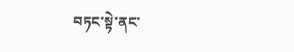བཏང་སྟེ་ནང་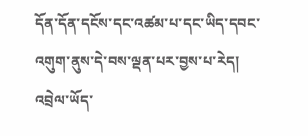དོན་དོན་དངོས་དང་འཚམ་པ་དང་ཡིད་དབང་འགུག་ནུས་དེ་བས་ལྡན་པར་བྱས་པ་རེད།
འབྲེལ་ཡོད་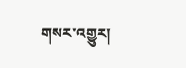གསར་འགྱུར།